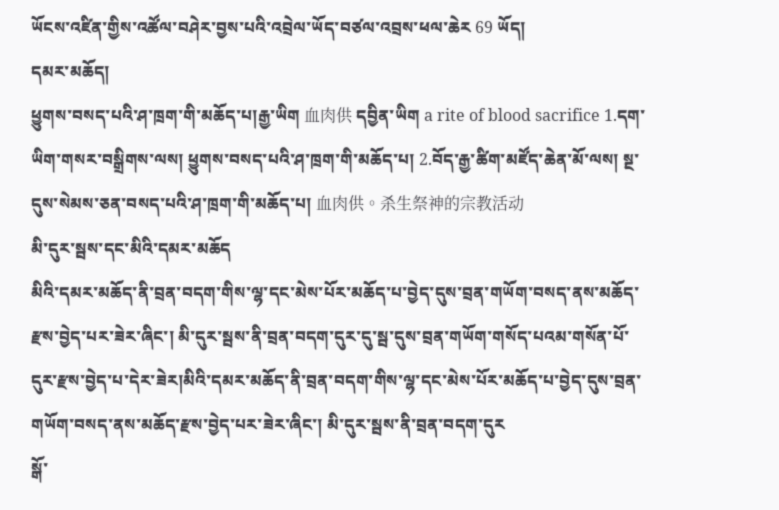ཡོངས་འཛིན་གྱིས་འཚོལ་བཤེར་བྱས་པའི་འབྲེལ་ཡོད་བཙལ་འབྲས་ཕལ་ཆེར 69 ཡོད།
དམར་མཆོད།
ཕྱུགས་བསད་པའི་ཤ་ཁྲག་གི་མཆོད་པ།རྒྱ་ཡིག 血肉供 དབྱིན་ཡིག a rite of blood sacrifice 1.དག་ཡིག་གསར་བསྒྲིགས་ལས། ཕྱུགས་བསད་པའི་ཤ་ཁྲག་གི་མཆོད་པ། 2.བོད་རྒྱ་ཚིག་མཛོད་ཆེན་མོ་ལས། སྔ་དུས་སེམས་ཅན་བསད་པའི་ཤ་ཁྲག་གི་མཆོད་པ། 血肉供。杀生祭神的宗教活动
མི་དུར་སྦས་དང་མིའི་དམར་མཆོད
མིའི་དམར་མཆོད་ནི་བྲན་བདག་གིས་ལྷ་དང་མེས་པོར་མཆོད་པ་བྱེད་དུས་བྲན་གཡོག་བསད་ནས་མཆོད་རྫས་བྱེད་པར་ཟེར་ཞིང་། མི་དུར་སྦས་ནི་བྲན་བདག་དུར་དུ་སྦ་དུས་བྲན་གཡོག་གསོད་པའམ་གསོན་པོ་དུར་རྫས་བྱེད་པ་དེར་ཟེར།མིའི་དམར་མཆོད་ནི་བྲན་བདག་གིས་ལྷ་དང་མེས་པོར་མཆོད་པ་བྱེད་དུས་བྲན་གཡོག་བསད་ནས་མཆོད་རྫས་བྱེད་པར་ཟེར་ཞིང་། མི་དུར་སྦས་ནི་བྲན་བདག་དུར
སྒོ་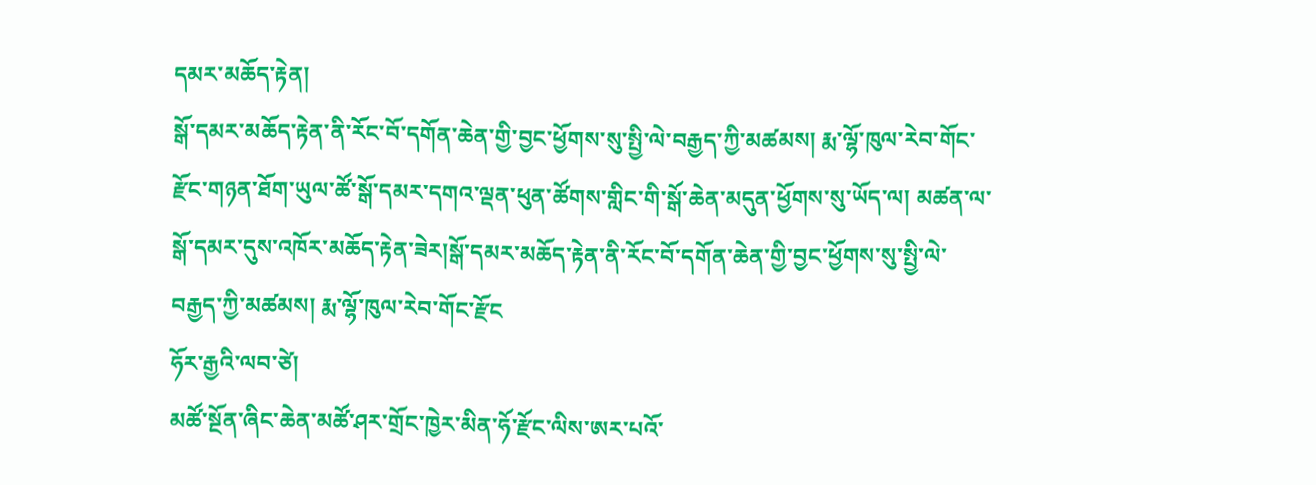དམར་མཆོད་རྟེན།
སྒོ་དམར་མཆོད་རྟེན་ནི་རོང་བོ་དགོན་ཆེན་གྱི་བྱང་ཕྱོགས་སུ་སྤྱི་ལེ་བརྒྱད་ཀྱི་མཚམས། རྨ་ལྷོ་ཁུལ་རེབ་གོང་རྫོང་གཉན་ཐོག་ཡུལ་ཚོ་སྒོ་དམར་དགའ་ལྡན་ཕུན་ཚོགས་གླིང་གི་སྒོ་ཆེན་མདུན་ཕྱོགས་སུ་ཡོད་ལ། མཚན་ལ་སྒོ་དམར་དུས་འཁོར་མཆོད་རྟེན་ཟེར།སྒོ་དམར་མཆོད་རྟེན་ནི་རོང་བོ་དགོན་ཆེན་གྱི་བྱང་ཕྱོགས་སུ་སྤྱི་ལེ་བརྒྱད་ཀྱི་མཚམས། རྨ་ལྷོ་ཁུལ་རེབ་གོང་རྫོང
ཧོར་རྒྱའི་ལབ་ཙེ།
མཚོ་སྔོན་ཞིང་ཆེན་མཚོ་ཤར་གྲོང་ཁྱེར་མིན་ཧོ་རྫོང་ལིས་ཨར་པའོ་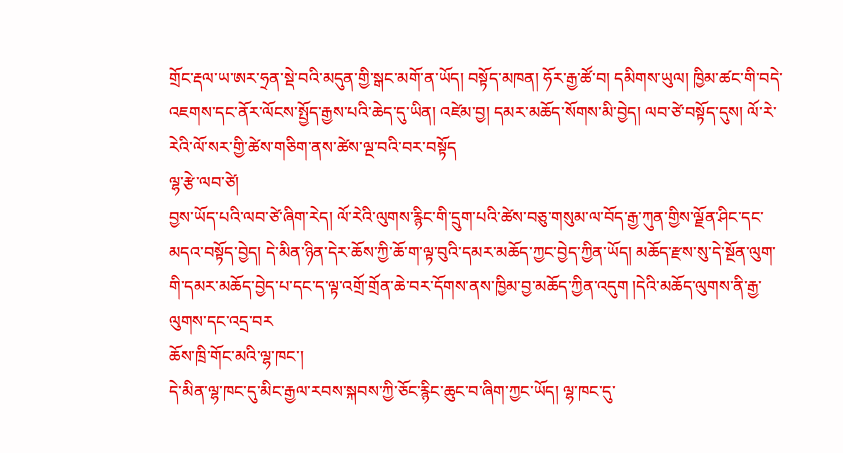གྲོང་རྡལ་ཡ་ཨར་ཧྲན་སྡེ་བའི་མདུན་གྱི་སྒང་མགོ་ན་ཡོད། བསྟོད་མཁན། ཧོར་རྒྱ་ཚོ་བ། དམིགས་ཡུལ། ཁྱིམ་ཚང་གི་བདེ་འཇགས་དང་ནོར་ལོངས་སྤྱོད་རྒྱས་པའི་ཆེད་དུ་ཡིན། འཛེམ་བྱ། དམར་མཆོད་སོགས་མི་བྱེད། ལབ་ཙེ་བསྟོད་དུས། ལོ་རེ་རེའི་ལོ་སར་གྱི་ཚེས་གཅིག་ནས་ཚེས་ལྔ་བའི་བར་བསྟོད
ལྷ་རྩེ་ལབ་ཙེ།
བྱས་ཡོད་པའི་ལབ་ཙེ་ཞིག་རེད། ལོ་རེའི་ལུགས་རྙིང་གི་དྲུག་པའི་ཚེས་བཅུ་གསུམ་ལ་བོད་རྒྱ་ཀུན་གྱིས་ལྗོན་ཤིང་དང་མདའ་བསྟོད་བྱེད། དེ་མིན་ཉིན་དེར་ཆོས་ཀྱི་ཆོ་ག་ལྟ་བུའི་དམར་མཆོད་ཀྱང་བྱེད་ཀྱིན་ཡོད། མཆོད་རྫས་སུ་དེ་སྔོན་ལུག་གི་དམར་མཆོད་བྱེད་པ་དང་ད་ལྟ་འགྲོ་གྲོན་ཆེ་བར་དོགས་ནས་ཁྱིམ་བྱ་མཆོད་ཀྱིན་འདུག །དེའི་མཆོད་ལུགས་ནི་རྒྱ་ལུགས་དང་འདྲ་བར
ཆོས་ཁྲི་གོང་མའི་ལྷ་ཁང་།
དེ་མིན་ལྷ་ཁང་དུ་མིང་རྒྱལ་རབས་སྐབས་ཀྱི་ཅོང་རྙིང་ཆུང་བ་ཞིག་ཀྱང་ཡོད། ལྷ་ཁང་དུ་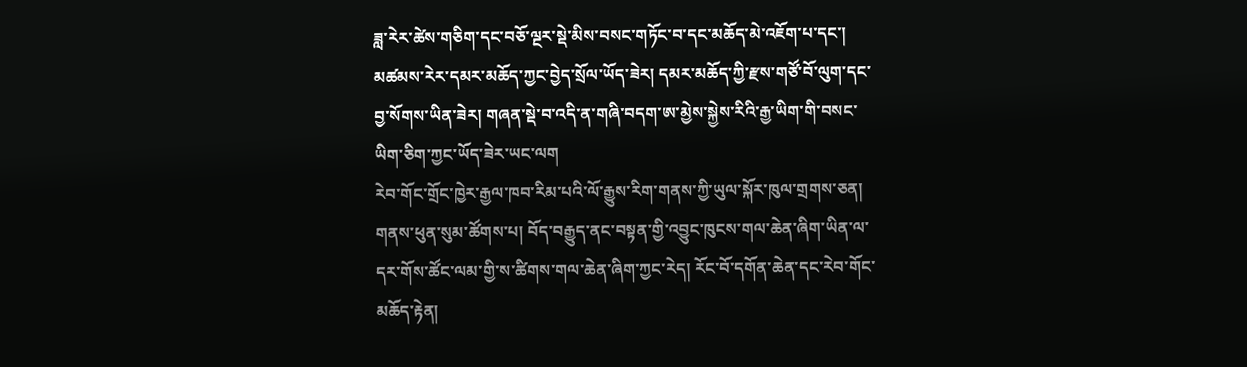ཟླ་རེར་ཚེས་གཅིག་དང་བཅོ་ལྔར་སྡེ་མིས་བསང་གཏོང་བ་དང་མཆོད་མེ་འཇོག་པ་དང་། མཚམས་རེར་དམར་མཆོད་ཀྱང་བྱེད་སྲོལ་ཡོད་ཟེར། དམར་མཆོད་ཀྱི་རྫས་གཙོ་བོ་ལུག་དང་བྱ་སོགས་ཡིན་ཟེར། གཞན་སྡེ་བ་འདི་ན་གཞི་བདག་ཨ་མྱེས་སྐྱེས་རིའི་རྒྱ་ཡིག་གི་བསང་ཡིག་ཅིག་ཀྱང་ཡོད་ཟེར་ཡང་ལག
རེབ་གོང་གྲོང་ཁྱེར་རྒྱལ་ཁབ་རིམ་པའི་ལོ་རྒྱུས་རིག་གནས་ཀྱི་ཡུལ་སྐོར་ཁུལ་གྲགས་ཅན།
གནས་ཕུན་སུམ་ཚོགས་པ། བོད་བརྒྱུད་ནང་བསྟན་གྱི་འབྱུང་ཁུངས་གལ་ཆེན་ཞིག་ཡིན་ལ་དར་གོས་ཚོང་ལམ་གྱི་ས་ཚིགས་གལ་ཆེན་ཞིག་ཀྱང་རེད། རོང་བོ་དགོན་ཆེན་དང་རེབ་གོང་མཆོད་རྟེན།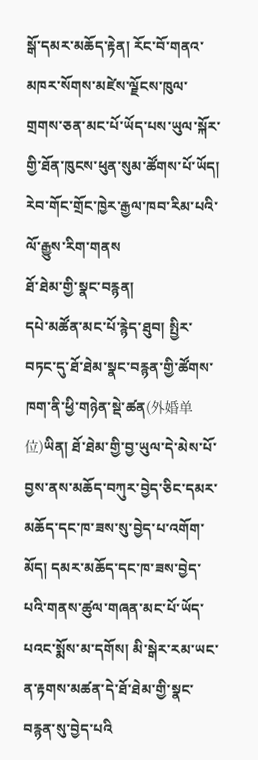སྒོ་དམར་མཆོད་རྟེན། རོང་བོ་གནའ་མཁར་སོགས་མཛེས་ལྗོངས་ཁུལ་གྲགས་ཅན་མང་པོ་ཡོད་པས་ཡུལ་སྐོར་གྱི་ཐོན་ཁུངས་ཕུན་སུམ་ཚོགས་པོ་ཡོད། རེབ་གོང་གྲོང་ཁྱེར་རྒྱལ་ཁབ་རིམ་པའི་ལོ་རྒྱུས་རིག་གནས
ཐོ་ཐེམ་གྱི་སྣང་བརྙན།
དཔེ་མཚོན་མང་པོ་རྙེད་ཐུབ། སྤྱིར་བཏང་དུ་ཐོ་ཐེམ་སྣང་བརྙན་གྱི་ཚོགས་ཁག་ནི་ཕྱི་གཉེན་སྡེ་ཚན(外婚单位)ཡིན། ཐོ་ཐེམ་གྱི་བྱ་ཡུལ་དེ་མེས་པོ་བྱས་ནས་མཆོད་བཀུར་བྱེད་ཅིང་དམར་མཆོད་དང་ཁ་ཟས་སུ་བྱེད་པ་འགོག་མོད། དམར་མཆོད་དང་ཁ་ཟས་བྱེད་པའི་གནས་ཚུལ་གཞན་མང་པོ་ཡོད་པའང་སྨོས་མ་དགོས། མི་སྒེར་རམ་ཡང་ན་རྟགས་མཚན་དེ་ཐོ་ཐེམ་གྱི་སྣང་བརྙན་སུ་བྱེད་པའི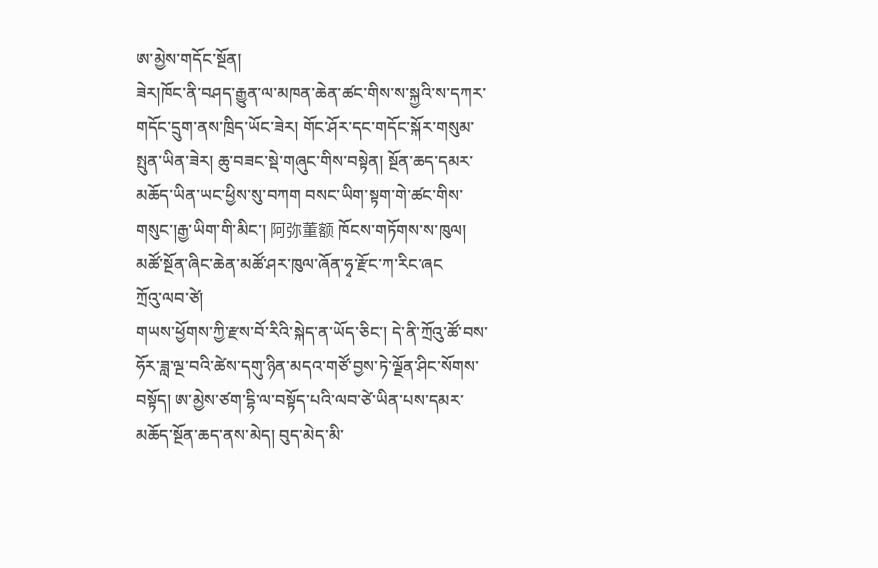ཨ་མྱེས་གདོང་སྔོན།
ཟེར།ཁོང་ནི་བཤད་རྒྱུན་ལ་མཁན་ཆེན་ཚང་གིས་ས་སྐྱའི་ས་དཀར་གདོང་དྲུག་ནས་ཁྲིད་ཡོང་ཟེར། གོང་ཤོར་དང་གདོང་སྐོར་གསུམ་སྤུན་ཡིན་ཟེར། ཆུ་བཟང་སྡེ་གཞུང་གིས་བསྟེན། སྔོན་ཆད་དམར་མཆོད་ཡིན་ཡང་ཕྱིས་སུ་བཀག བསང་ཡིག་སྟག་གེ་ཚང་གིས་གསུང་།རྒྱ་ཡིག་གི་མིང་། 阿弥董额 ཁོངས་གཏོགས་ས་ཁུལ། མཚོ་སྔོན་ཞིང་ཆེན་མཚོ་ཤར་ཁུལ་ཞོན་ཧྭ་རྫོང་ཀ་རིང་ཞང
ཀྲོའུ་ལབ་ཙེ།
གཡས་ཕྱོགས་ཀྱི་རྫས་བོ་རིའི་སྐེད་ན་ཡོད་ཅིང་། དེ་ནི་ཀྲོའུ་ཚོ་བས་ཧོར་ཟླ་ལྔ་བའི་ཚེས་དགུ་ཉིན་མདའ་གཙོ་བྱས་ཏེ་ལྗོན་ཤིང་སོགས་བསྟོད། ཨ་མྱེས་ཙག་དྷི་ལ་བསྟོད་པའི་ལབ་ཙེ་ཡིན་པས་དམར་མཆོད་སྔོན་ཆད་ནས་མེད། བུད་མེད་མི་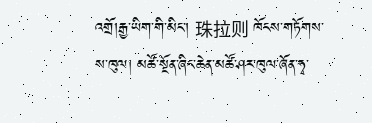འགྲོ།རྒྱ་ཡིག་གི་མིང་། 珠拉则 ཁོངས་གཏོགས་ས་ཁུལ། མཚོ་སྔོན་ཞིང་ཆེན་མཚོ་ཤར་ཁུལ་ཞོན་ཧྭ་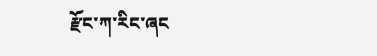རྫོང་ཀ་རིང་ཞང